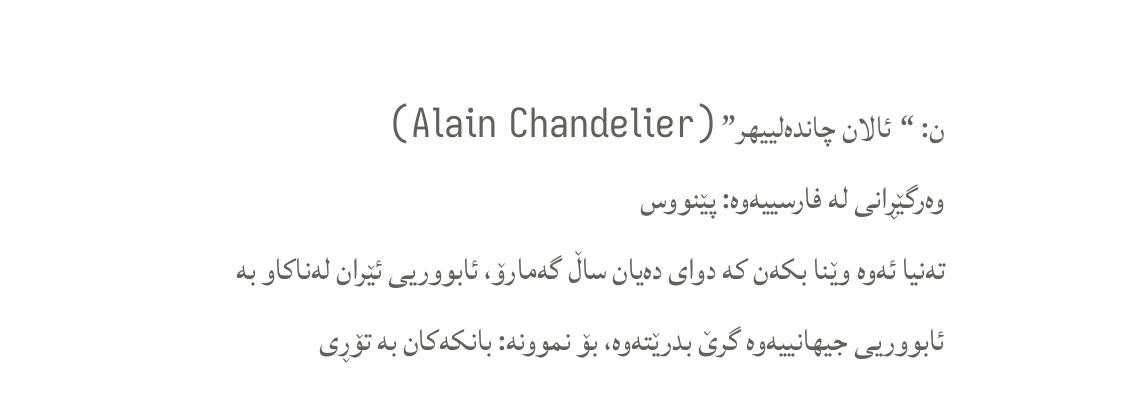ن: “ئالان چاندەلییهر” (Alain Chandelier)
وەرگێڕانی لە فارسییەوە: پێنووس
تەنیا ئەوە وێنا بکەن کە دوای دەیان ساڵ گەمارۆ، ئابووریی ئێران لەناکاو بە ئابووریی جیهانییەوە گرێ بدرێتەوە، بۆ نموونە: بانکەکان بە تۆڕی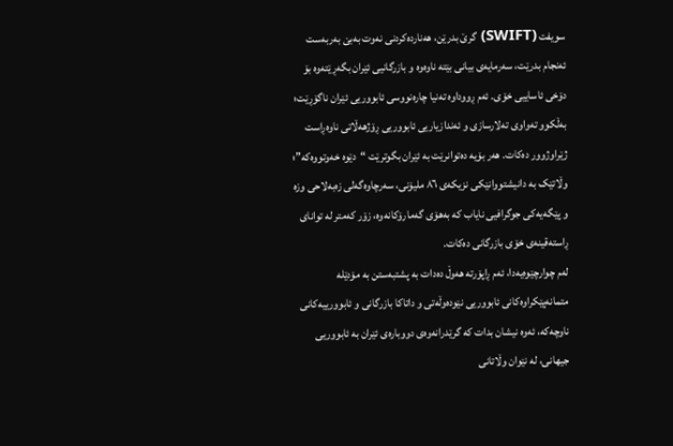سویفت (SWIFT) گرێ بدرێن، هەناردەکردنی نەوت بەبێ بەربەست ئەنجام بدرێت، سەرمایەی بیانی بێتە ناوەوە و بازرگانیی ئێران بگەڕێتەوە بۆ دۆخی ئاساییی خۆی. ئەم ڕووداوە تەنیا چارەنووسی ئابووریی ئێران ناگۆڕێت؛ بەڵکوو تەواوی تەلارسازی و ئەندازیاریی ئابووریی ڕۆژهەڵاتی ناوەڕاست ژێراوژوور دەکات. هەر بۆیە دەتوانرێت بە ئێران بگوترێت “دێوە خەوتووەکە”؛ وڵاتێک بە دانیشتووانێکی نزیکەی ٨٦ ملیۆنی، سەرچاوەگەلی زەبەلاحی وزە و پێگەیەکی جوگرافیی نایاب کە بەهۆی گەمارۆکانەوە، زۆر کەمتر لە توانای ڕاستەقینەی خۆی بازرگانی دەکات.
لەم چوارچێوەیەدا، ئەم ڕاپۆرتە هەوڵ دەدات بە پشتبەستن بە مۆدێلە متمانەپێکراوەکانی ئابووریی نێودەوڵەتی و داتاکا بازرگانی و ئابوورییەکانی ناوچەکە، ئەوە نیشان بدات کە گرێدرانەوەی دووبارەی ئێران بە ئابووریی جیهانی، لە نێوان وڵاتانی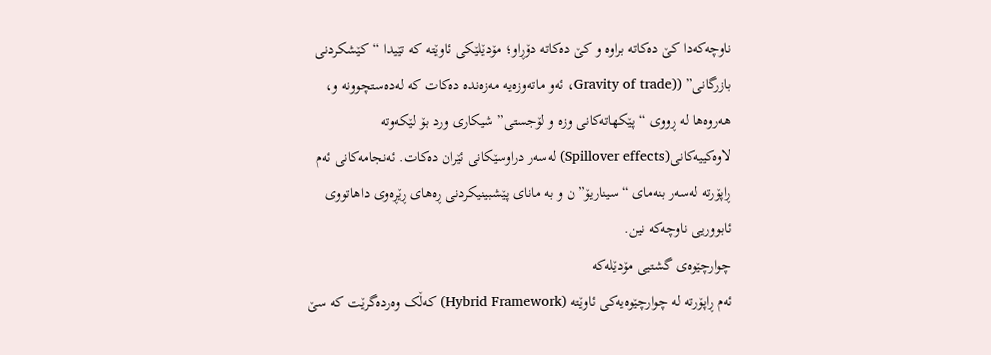ناوچەکەدا کێ دەکاتە براوە و کێ دەکاتە دۆڕاو؛ مۆدێلێکی ئاوێتە کە تێیدا “کێشکردنی بازرگانی” ((Gravity of trade، ئەو ماتەوزەیە مەزەندە دەکات کە لەدەستچوونە و، هەروەها لە ڕووی “پێکهاتەکانی وزە و لۆجستی” شیکاری ورد بۆ لێکەوتە لاوەکییەکانی(Spillover effects) لەسەر دراوسێکانی ئێران دەکات. ئەنجامەکانی ئەم ڕاپۆرتە لەسەر بنەمای “سیناریۆ”ن و بە مانای پێشبینیکردنی ڕەهای ڕێڕەوی داهاتووی ئابووریی ناوچەکە نین.
چوارچێوەی گشتیی مۆدێلەکە
ئەم ڕاپۆرتە لە چوارچێوەیەکی ئاوێتە (Hybrid Framework) کەڵک وەردەگرێت کە سێ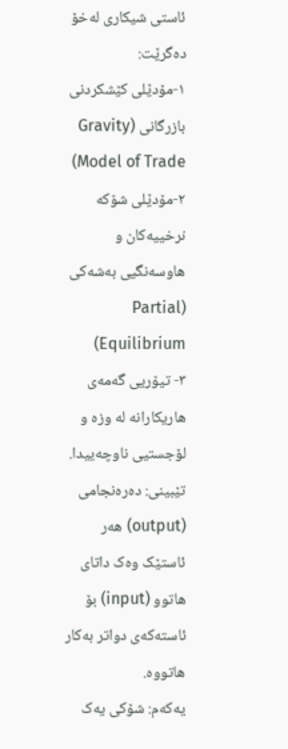ئاستی شیکاری لەخۆ دەگرێت:
١-مۆدێلی کێشکردنی بازرگانی (Gravity Model of Trade)
٢-مۆدێلی شۆکە نرخییەکان و هاوسەنگیی بەشەکی (Partial Equilibrium)
٣- تیۆریی گەمەی هاریکارانە لە وزە و لۆجستیی ناوچەییدا.
تێبینی: دەرەنجامی (output) هەر ئاستێک وەک داتای هاتوو (input) بۆ ئاستەکەی دواتر بەکار هاتووە.
یەکەم: شۆکی یەک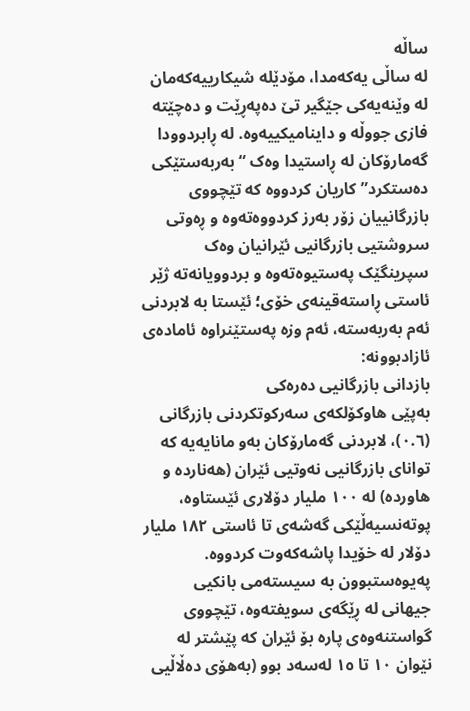ساڵە
لە ساڵی یەکەمدا، مۆدێلە شیکارییەکەمان لە وێنەیەکی جێگیر تێ دەپەڕێت و دەچێتە فازی جووڵە و داینامیکییەوە. لە ڕابردوودا گەمارۆکان لە ڕاستیدا وەک “بەربەستێکی دەستکرد” کاریان کردووە کە تێچووی بازرگانییان زۆر بەرز کردووەتەوە و ڕەوتی سروشتیی بازرگانیی ئێرانیان وەک سپرینگێک پەستیوەتەوە و بردوویانەتە ژێر ئاستی ڕاستەقینەی خۆی؛ ئێستا بە لابردنی ئەم بەربەستە، ئەم وزە پەستێنراوە ئامادەی ئازادبوونە:
بازدانی بازرگانیی دەرەکی
بەپێی هاوکۆلکەی سەرکوتکردنی بازرگانی (٠.٦)، لابردنی گەمارۆکان بەو مانایەیە کە توانای بازرگانیی نەوتیی ئێران (هەناردە و هاوردە) لە ١٠٠ ملیار دۆلاری ئێستاوە، پوتەنسیەڵێکی گەشەی تا ئاستی ١٨٢ ملیار دۆلار لە خۆیدا پاشەکەوت کردووە. پەیوەستبوون بە سیستەمی بانکیی جیهانی لە ڕێگەی سویفتەوە، تێچووی گواستنەوەی پارە بۆ ئێران کە پێشتر لە نێوان ١٠ تا ١٥ لەسەد بوو (بەهۆی دەڵاڵیی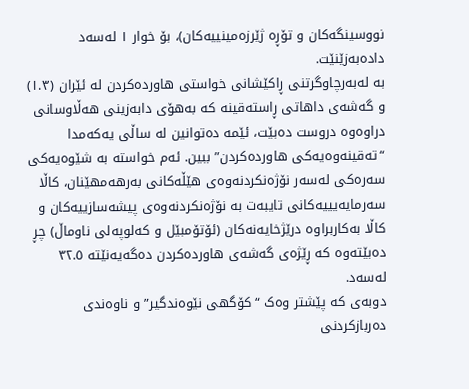نووسینگەکان و تۆڕە ژێرزەمینییەکان)، بۆ خوار ١ لەسەد دادەبەزێنێت.
بە لەبەرچاوگرتنی ڕاکێشانی خواستی هاوردەکردن لە ئێران (١.٣) و گەشەی داهاتی ڕاستەقینە کە بەهۆی دابەزینی هەڵاوسانی دراوەوە دروست دەبێت، ئێمە دەتوانین لە ساڵی یەکەمدا “تەقینەوەیەکی هاوردەکردن” ببین. ئەم خواسته بە شێوەیەکی سەرەکی لەسەر نۆژەنکردنەوەی هێڵەکانی بەرهەمهێنان، کاڵا سەرمایەیییەکانی تایبەت بە نۆژەنکردنەوەی پیشەسازییەکان و کاڵا بەکاربراوە درێژخایەنەکان (ئۆتۆمبێل و کەلوپەلی ناوماڵ) چڕ دەبێتەوە کە ڕێژەی گەشەی هاوردەکردن دەگەیەنێتە ٣٢.٥ لەسەد.
دوبەی کە پێشتر وەک “کۆگهی نێوەندگیر” و ناوەندی دەربازکردنی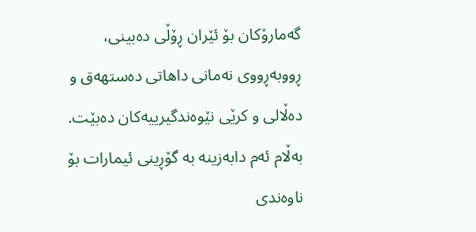گەمارۆکان بۆ ئێران ڕۆڵی دەبینی، ڕووبەڕووی نەمانی داهاتی دەستهەق و دەڵالی و کرێی نێوەندگیرییەکان دەبێت. بەڵام ئەم دابەزینە بە گۆڕینی ئیمارات بۆ ناوەندی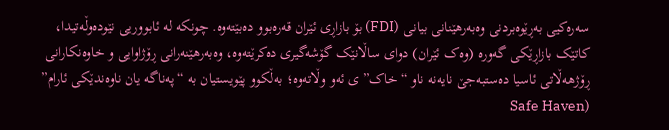سەرەکیی بەڕێوەبردنی وەبەرهێنانی بیانی (FDI) بۆ بازاڕی ئێران قەرەبوو دەبێتەوە. چونکە لە ئابووریی نێودەوڵەتیدا، کاتێک بازاڕێکی گەورە (وەک ئێران) دوای ساڵانێک گۆشەگیری دەکرێتەوە، وەبەرهێنەرانی ڕۆژاوایی و خاوەنکارانی ڕۆژهەڵاتی ئاسیا دەستبەجێ نایەنە ناو “خاک”ی ئەو وڵاتەوە؛ بەڵکوو پێویستیان بە “پەناگە یان ناوەندێکی ئارام” (Safe Haven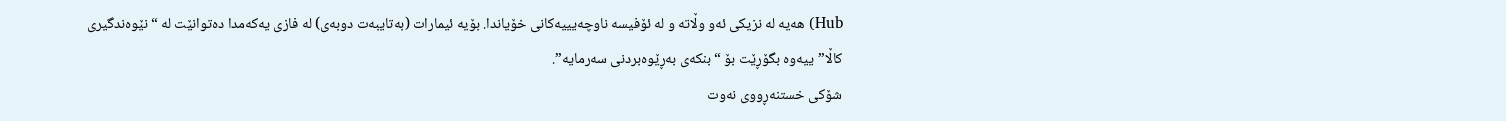Hub) هەیە لە نزیکی ئەو وڵاتە و لە ئۆفیسە ناوچەیییەکانی خۆیاندا. بۆیە ئیمارات (بەتایبەت دوبەی) لە فازی یەکەمدا دەتوانێت لە “نێوەندگیری کاڵا”ییەوە بگۆڕێت بۆ “بنکەی بەڕێوەبردنی سەرمایە”.
شۆکی خستنەڕووی نەوت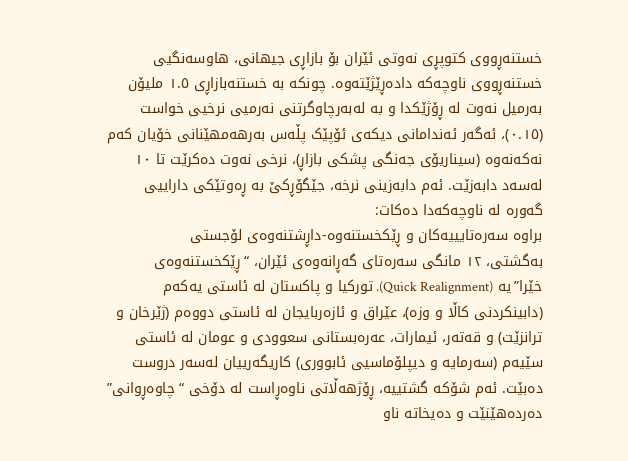خستنەڕووی کتوپڕی نەوتی ئێران بۆ بازاڕی جیهانی، هاوسەنگیی خستنەڕووی ناوچەکە دادەڕێژێتەوە. چونکە بە خستنەبازاڕی ١.٥ ملیۆن بەرمیل نەوت لە ڕۆژێکدا و بە لەبەرچاوگرتنی نەرمیی نرخیی خواست (٠.١٥)، ئەگەر ئەندامانی دیکەی ئۆپێک پڵەس بەرهەمهێنانی خۆیان کەم نەکەنەوە (سیناریۆی جەنگی پشکی بازاڕ)، نرخی نەوت دەکرێت تا ١٠ لەسەد دابەزێت. ئەم دابەزینی نرخە، جێگۆڕکێ بە ڕەوتێکی داراییی گەورە لە ناوچەکەدا دەکات:
براوە سەرەتایییەکان و ڕێکخستنەوە-داڕشتنەوەی لۆجستی
بەگشتی، ١٢ مانگی سەرەتای گەڕانەوەی ئێران، “ڕێکخستنەوەی خێرا”یە (Quick Realignment). تورکیا و پاکستان لە ئاستی یەکەم (دابینکردنی کاڵا و وزە)، عێراق و ئازەربایجان لە ئاستی دووەم (ژێرخان و ترانزێت) و قەتەر، ئیمارات، عەرەبستانی سعوودی و عومان لە ئاستی سێیەم (سەرمایە و دیپلۆماسیی ئابووری) کاریگەرییان لەسەر دروست دەبێت. ئەم شۆکە گشتییە، ڕۆژهەڵاتی ناوەڕاست لە دۆخی “چاوەڕوانی” دەردەهێنێت و دەیخاتە ناو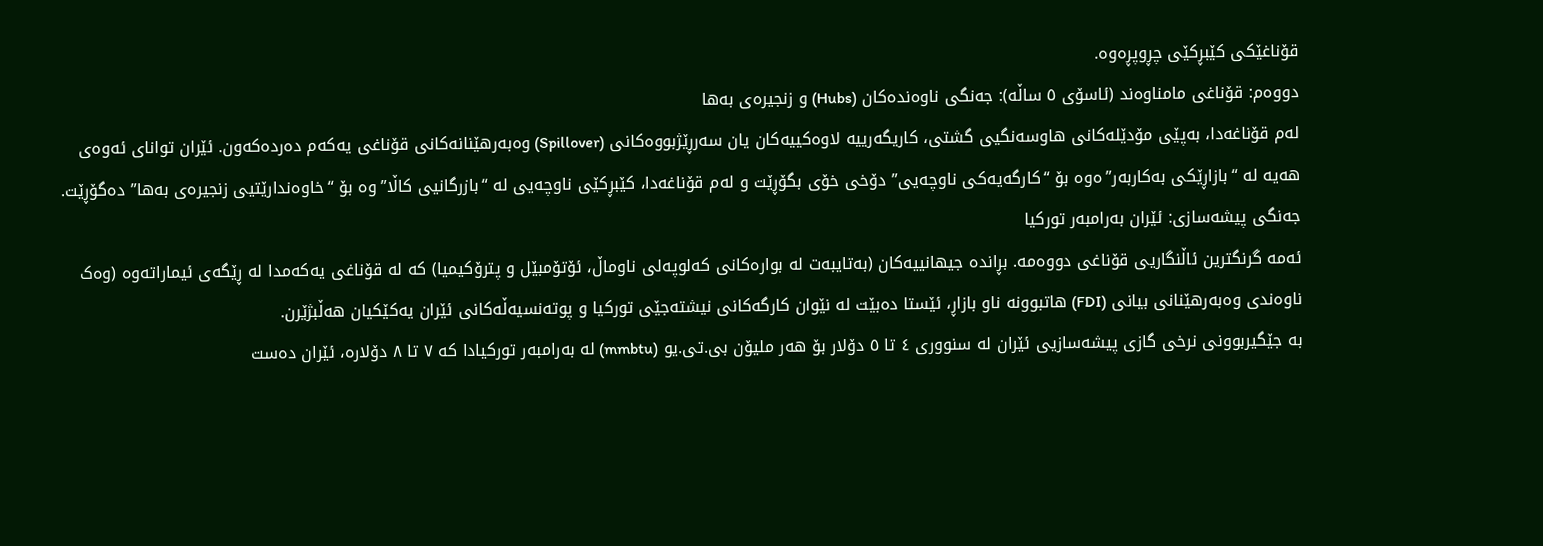قۆناغێکی کێبڕکێی چڕوپڕەوە.
دووەم: قۆناغی مامناوەند (ئاسۆی ٥ ساڵە): جەنگی ناوەندەکان (Hubs) و زنجیرەی بەها
لەم قۆناغەدا، بەپێی مۆدێلەکانی هاوسەنگیی گشتی، کاریگەرییە لاوەکییەکان یان سەرڕێژبووەکانی (Spillover) وەبەرهێنانەکانی قۆناغی یەکەم دەردەکەون. ئێران توانای ئەوەی هەیە لە “بازاڕێکی بەکاربەر”ەوە بۆ “کارگەیەکی ناوچەیی” دۆخی خۆی بگۆڕێت و لەم قۆناغەدا، کێبڕکێی ناوچەیی لە “بازرگانیی کاڵا”وە بۆ “خاوەندارێتیی زنجیرەی بەها” دەگۆڕێت.
جەنگی پیشەسازی: ئێران بەرامبەر تورکیا
ئەمە گرنگترین ئاڵنگاریی قۆناغی دووەمە. بڕاندە جیهانییەکان (بەتایبەت لە بوارەکانی کەلوپەلی ناوماڵ، ئۆتۆمبێل و پترۆکیمیا) کە لە قۆناغی یەکەمدا لە ڕێگەی ئیماراتەوە (وەک ناوەندی وەبەرهێنانی بیانی (FDI) هاتبوونە ناو بازاڕ، ئێستا دەبێت لە نێوان کارگەکانی نیشتەجێی تورکیا و پوتەنسیەڵەکانی ئێران یەکێکیان هەڵبژێرن.
بە جێگیربوونی نرخی گازی پیشەسازیی ئێران لە سنووری ٤ تا ٥ دۆلار بۆ هەر ملیۆن بی.تی.یو (mmbtu) لە بەرامبەر تورکیادا کە ٧ تا ٨ دۆلارە، ئێران دەست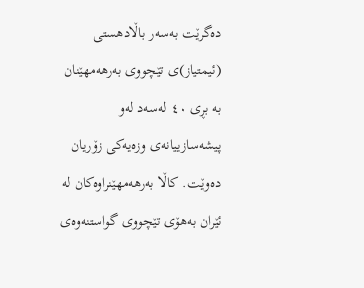دەگرێت بەسەر باڵادهستی (ئیمتیاز)ی تێچووی بەرهەمهێنان بە بڕی ٤٠ لەسەد لەو پیشەسازییانەی وزەیەکی زۆریان دەوێت. کاڵا بەرهەمهێنراوەکان لە ئێران بەهۆی تێچووی گواستنەوەی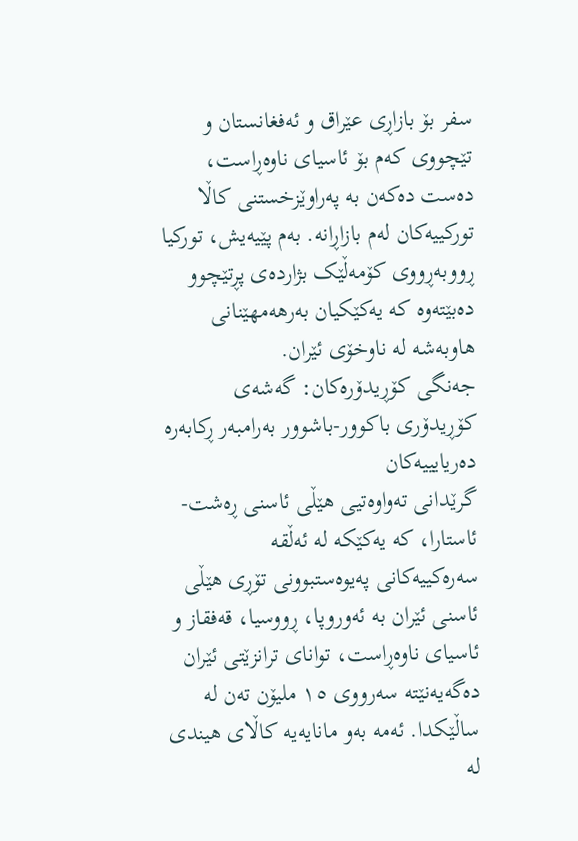سفر بۆ بازاڕی عێراق و ئەفغانستان و تێچووی کەم بۆ ئاسیای ناوەڕاست، دەست دەکەن بە پەراوێزخستنی کاڵا تورکییەکان لەم بازاڕانە. بەم پێیەیش، تورکیا ڕووبەڕووی کۆمەڵێک بژاردەی پڕتێچوو دەبێتەوە کە یەکێکیان بەرهەمهێنانی هاوبەشە لە ناوخۆی ئێران.
جەنگی کۆڕیدۆرەکان: گەشەی کۆڕیدۆری باکوور-باشوور بەرامبەر ڕکابەرە دەریایییەکان
گرێدانی تەواوەتیی هێڵی ئاسنی ڕەشت-ئاستارا، کە یەکێکە لە ئەڵقە سەرەکییەکانی پەیوەستبوونی تۆڕی هێڵی ئاسنی ئێران بە ئەوروپا، ڕووسیا، قەفقاز و ئاسیای ناوەڕاست، توانای ترانزێتی ئێران دەگەیەنێتە سەرووی ١٥ ملیۆن تەن لە ساڵێکدا. ئەمە بەو مانایەیە کاڵای هیندی لە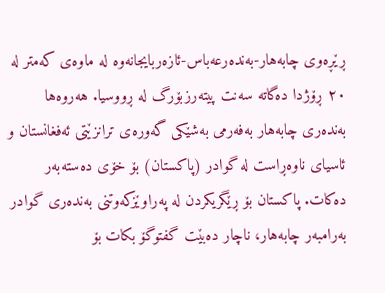ڕێڕەوی چابەهار-بەندەرعەباس-ئازەربایجانەوە لە ماوەی کەمتر لە ٢٠ ڕۆژدا دەگاتە سەنت پیتەرزبۆرگ لە ڕووسیا. هەروەها بەندەری چابەهار بەفەرمی بەشێکی گەورەی ترانزێتی ئەفغانستان و ئاسیای ناوەڕاست لە گوادر (پاکستان) بۆ خۆی دەستەبەر دەکات. پاکستان بۆ ڕێگریکردن لە پەراوێزکەوتنی بەندەری گوادر بەرامبەر چابەهار، ناچار دەبێت گفتوگۆ بکات بۆ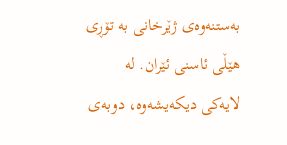بەستنەوەی ژێرخانی بە تۆڕی هێڵی ئاسنی ئێران. لە لایەکی دیکەیشەوە، دوبەی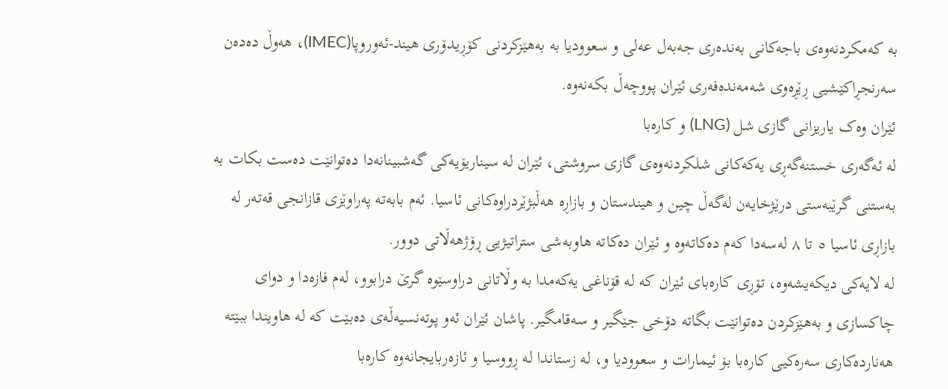بە کەمکردنەوەی باجەکانی بەندەری جەبەل عەلی و سعوودیا بە بەهێزکردنی کۆڕیدۆری هیند-ئەوروپا(IMEC)، هەوڵ دەدەن سەرنجڕاکێشیی ڕێڕەوی شەمەندەفەری ئێران پووچەڵ بکەنەوە.
ئێران وەک یاریزانی گازی شل (LNG) و کارەبا
لە ئەگەری خستنەگەڕی یەکەکانی شلکردنەوەی گازی سروشتی، ئێران لە سیناریۆیەکی گەشبینانەدا دەتوانێت دەست بکات بە بەستنی گرێبەستی درێژخایەن لەگەڵ چین و هیندستان و بازاڕە هەڵبژێردراوەکانی ئاسیا. ئەم بابەتە پەراوێزی قازانجی قەتەر لە بازاڕی ئاسیا ٥ تا ٨ لەسەدا کەم دەکاتەوە و ئێران دەکاتە هاوبەشی ستراتیژیی ڕۆژهەڵاتی دوور.
لە لایەکی دیکەیشەوە، تۆڕی کارەبای ئێران کە لە قۆناغی یەکەمدا بە وڵاتانی دراوسێوە گرێ درابوو، لەم فازەدا و دوای چاکسازی و بەهێزکردن دەتوانێت بگاتە دۆخی جێگیر و سەقامگیر. پاشان ئێران ئەو پوتەنسیەڵەی دەبێت کە لە هاویندا ببێتە هەناردەکاری سەرەکیی کارەبا بۆ ئیمارات و سعوودیا و، لە زستاندا لە ڕووسیا و ئازەربایجانەوە کارەبا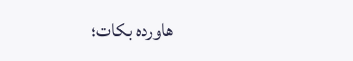هاوردە بکات؛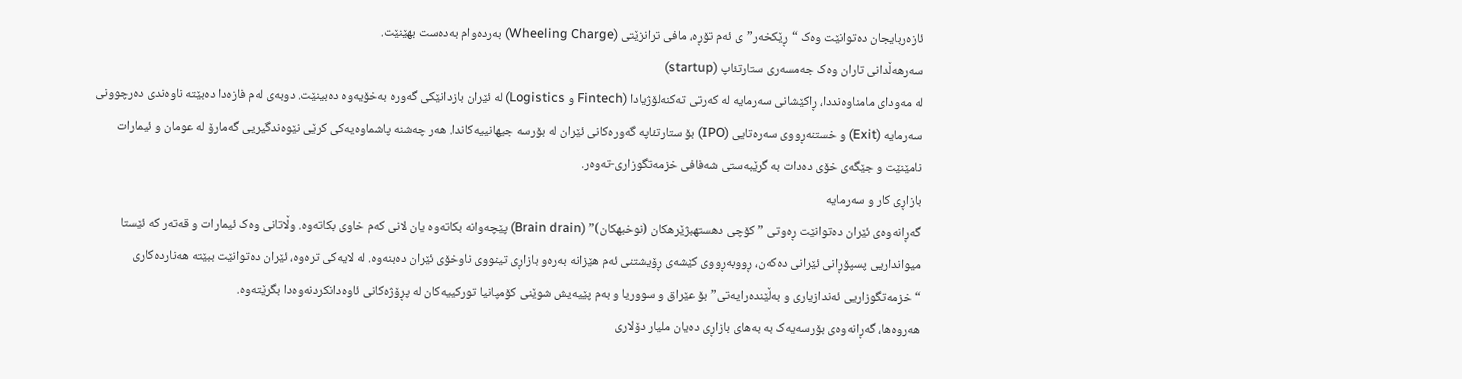ئازەربایجان دەتوانێت وەک “ڕێکخەر”ی ئەم تۆڕە، مافی ترانزێتی (Wheeling Charge) بەردەوام بەدەست بهێنێت.
سەرهەڵدانی تاران وەک جەمسەری ستارتئاپ (startup)
لە مەودای مامناوەنددا، ڕاکێشانی سەرمایە لە کەرتی تەکنەلۆژیادا (Fintech و Logistics) لە ئێران بازدانێکی گەورە بەخۆیەوە دەبینێت. دوبەی لەم فازەدا دەبێتە ناوەندی دەرچوونی سەرمایە (Exit) و خستنەڕووی سەرەتایی (IPO) بۆ ستارتئاپە گەورەکانی ئێران لە بۆرسە جیهانییەکاندا. هەر چەشنە پاشماوەیەکی کرێی نێوەندگیریی گەمارۆ لە عومان و ئیمارات نامێنێت و جێگەی خۆی دەدات بە گرێبەستی شەفافی خزمەتگوزاری-تەوەر.
بازاڕی کار و سەرمایە
گەڕانەوەی ئێران دەتوانێت ڕەوتی ”کۆچی دهستهبژێرهكان (نوخبهكان)” (Brain drain) پێچەوانە بکاتەوە یان لانی کەم خاوی بکاتەوە. وڵاتانی وەک ئیمارات و قەتەر کە ئێستا میوانداریی پسپۆڕانی ئێرانی دەکەن، ڕووبەڕووی کێشەی ڕۆیشتنی ئەم هێزانە بەرەو بازاڕی تینووی ناوخۆی ئێران دەبنەوە. لە لایەکی ترەوە، ئێران دەتوانێت ببێتە هەناردەکاری “خزمەتگوزاریی ئەندازیاری و بەڵێندەرایەتی” بۆ عێراق و سووریا و بەم پێیەیش شوێنی کۆمپانیا تورکییەکان لە پڕۆژەکانی ئاوەدانکردنەوەدا بگرێتەوە.
هەروەها، گەڕانەوەی بۆرسەیەک بە بەهای بازاڕی دەیان ملیار دۆلاری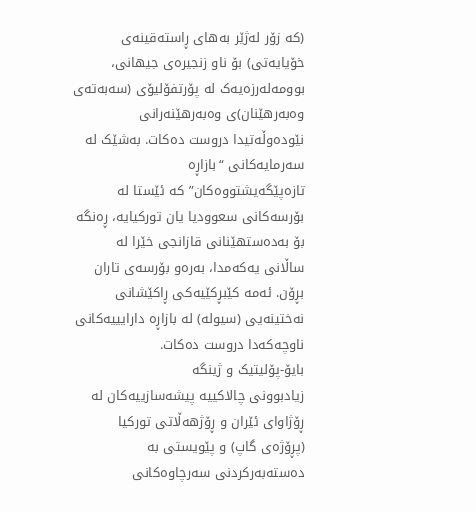(کە زۆر لەژێر بەهای ڕاستەقینەی خۆیایەتی) بۆ ناو زنجیرەی جیهانی، بوومەلەرزەیەک لە پۆرتفۆلیۆی (سەبەتەی وەبەرهێنان)ی وەبەرهێنەرانی نێودەوڵەتیدا دروست دەکات. بەشێک لە سەرمایەکانی “بازاڕە تازەپێگەیشتووەکان” کە ئێستا لە بۆرسەکانی سعوودیا یان تورکیایە، ڕەنگە بۆ بەدەستهێنانی قازانجی خێرا لە ساڵانی یەکەمدا، بەرەو بۆرسەی تاران بڕۆن. ئەمە کێبڕکێیەکی ڕاکێشانی نەختینەیی (سیولە) لە بازاڕە دارایییەکانی ناوچەکەدا دروست دەکات.
بایۆ-پۆلیتیک و ژینگە
زیادبوونی چالاکییە پیشەسازییەکان لە ڕۆژاوای ئێران و ڕۆژهەڵاتی تورکیا (پڕۆژەی گاپ) و پێویستی بە دەستەبەرکردنی سەرچاوەکانی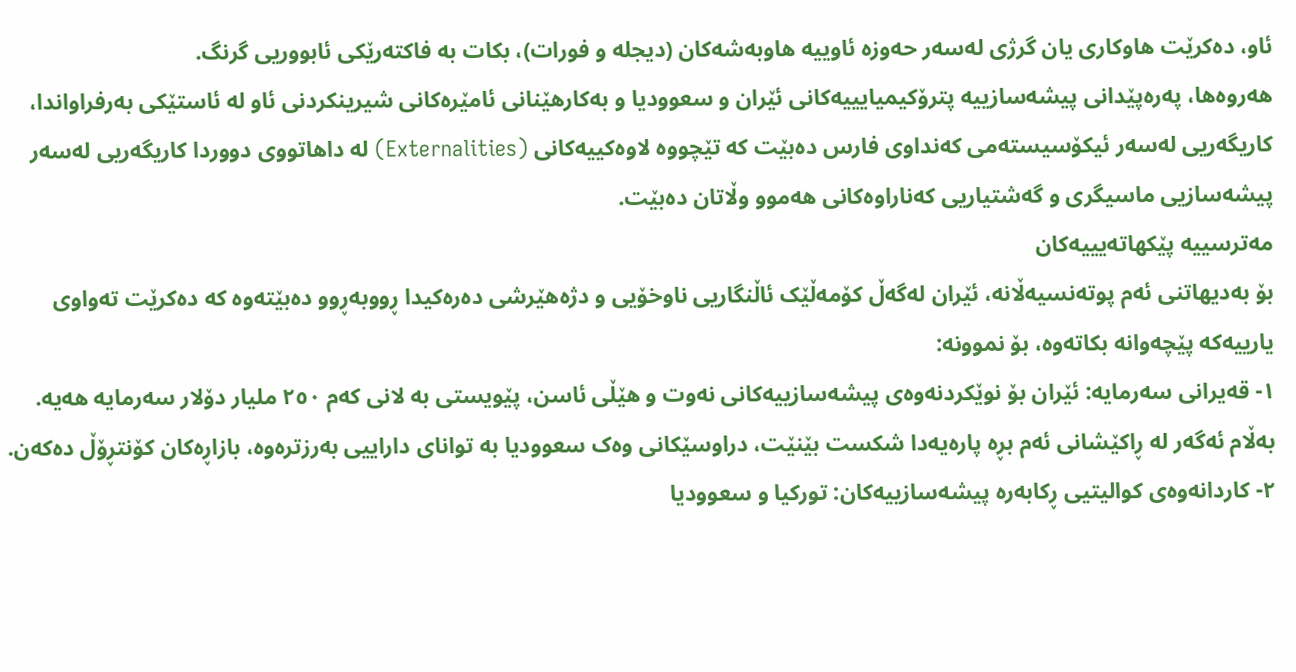ئاو، دەکرێت هاوکاری یان گرژی لەسەر حەوزە ئاوییە هاوبەشەکان (دیجلە و فورات)، بکات بە فاکتەرێکی ئابووریی گرنگ.
هەروەها، پەرەپێدانی پیشەسازییە پترۆکیمیایییەکانی ئێران و سعوودیا و بەکارهێنانی ئامێرەکانی شیرینکردنی ئاو لە ئاستێکی بەرفراواندا، کاریگەریی لەسەر ئیکۆسیستەمی کەنداوی فارس دەبێت کە تێچووە لاوەکییەکانی (Externalities) لە داهاتووی دووردا کاریگەریی لەسەر پیشەسازیی ماسیگری و گەشتیاریی کەناراوەکانی هەموو وڵاتان دەبێت.
مەترسییە پێکهاتەیییەکان
بۆ بەدیهاتنی ئەم پوتەنسیەڵانە، ئێران لەگەڵ کۆمەڵێک ئاڵنگاریی ناوخۆیی و دژەهێرشی دەرەکیدا ڕووبەڕوو دەبێتەوە کە دەکرێت تەواوی یارییەکە پێچەوانە بکاتەوە، بۆ نموونە:
١- قەیرانی سەرمایە: ئێران بۆ نوێکردنەوەی پیشەسازییەکانی نەوت و هێڵی ئاسن، پێویستی بە لانی کەم ٢٥٠ ملیار دۆلار سەرمایە هەیە. بەڵام ئەگەر لە ڕاکێشانی ئەم بڕە پارەیەدا شکست بێنێت، دراوسێکانی وەک سعوودیا بە توانای داراییی بەرزترەوە، بازاڕەکان کۆنتڕۆڵ دەکەن.
٢- کاردانەوەی کوالیتیی ڕکابەرە پیشەسازییەکان: تورکیا و سعوودیا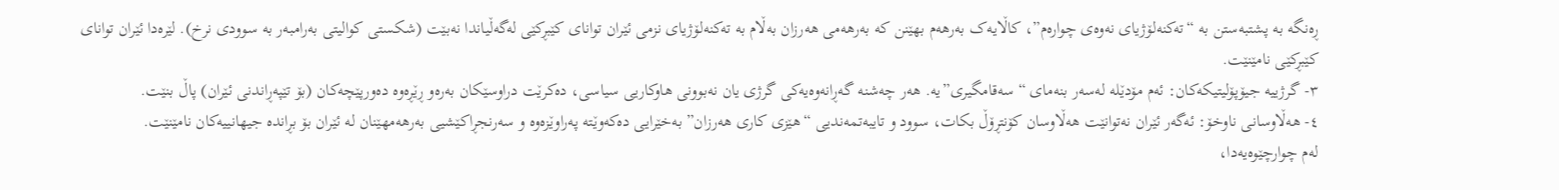ڕەنگە بە پشتبەستن بە “تەکنەلۆژیای نەوەی چوارەم”، کاڵایەک بەرهەم بهێنن کە بەرهەمی هەرزان بەڵام بە تەکنەلۆژیای نزمی ئێران توانای کێبڕکێی لەگەڵیاندا نەبێت (شکستی کوالیتی بەرامبەر بە سوودی نرخ). لێرەدا ئێران توانای کێبڕکێی نامێنێت.
٣- گرژییە جیۆپۆلیتیکەکان: ئەم مۆدێلە لەسەر بنەمای “سەقامگیری”یە. هەر چەشنە گەڕانەوەیەکی گرژی یان نەبوونی هاوکاریی سیاسی، دەکرێت دراوسێکان بەرەو ڕێڕەوە دەورپێچەکان (بۆ تێپەڕاندنی ئێران) پاڵ بنێت.
٤- هەڵاوسانی ناوخۆ: ئەگەر ئێران نەتوانێت هەڵاوسان کۆنتڕۆڵ بکات، سوود و تایبەتمەندیی “هێزی کاری هەرزان” بەخێرایی دەکەوێتە پەراوێزەوە و سەرنجڕاکێشیی بەرهەمهێنان لە ئێران بۆ بڕاندە جیهانییەکان نامێنێت.
لەم چوارچێوەیەدا،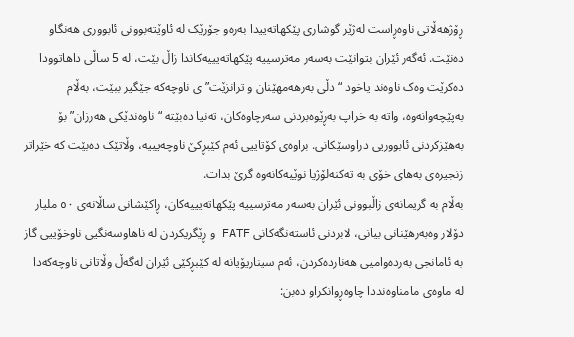ڕۆژهەڵاتی ناوەڕاست لەژێر گوشاری پێکهاتەییدا بەرەو جۆرێک لە ئاوێتەبوونی ئابووری هەنگاو دەنێت. ئەگەر ئێران بتوانێت بەسەر مەترسییە پێکهاتەیییەکاندا زاڵ بێت، لە 5 ساڵی داهاتوودا دەکرێت وەک ناوەند یاخود “دڵی بەرهەمهێنان و ترانزێت”ی ناوچەکە جێگیر ببێت، بەڵام بەپێچەوانەوە، واتە بە خراپ بەڕێوەبردنی سەرچاوەکان، تەنیا دەبێتە “ناوەندێکی هەرزان” بۆ بەهێزکردنی ئابووریی دراوسێکانی. براوەی کۆتاییی ئەم کێبڕکێ ناوچەیییە، وڵاتێک دەبێت کە خێراتر زنجیرەی بەهای خۆی بە تەکنەلۆژیا نوێیەکانەوە گرێ بدات.
بەڵام بە گریمانەی زاڵبوونی ئێران بەسەر مەترسییە پێکهاتەیییەکان، ڕاکێشانی ساڵانەی ٥٠ ملیار دۆلار وەبەرهێنانی بیانی، لابردنی ئاستەنگەکانی FATF و ڕێگریکردن لە ناهاوسەنگیی ناوخۆییی گاز بە ئامانجی بەردەوامیی هەناردەکردن، ئەم سیناریۆیانە لە کێبڕکێی ئێران لەگەڵ وڵاتانی ناوچەکەدا لە ماوەی مامناوەنددا چاوەڕوانکراو دەبن: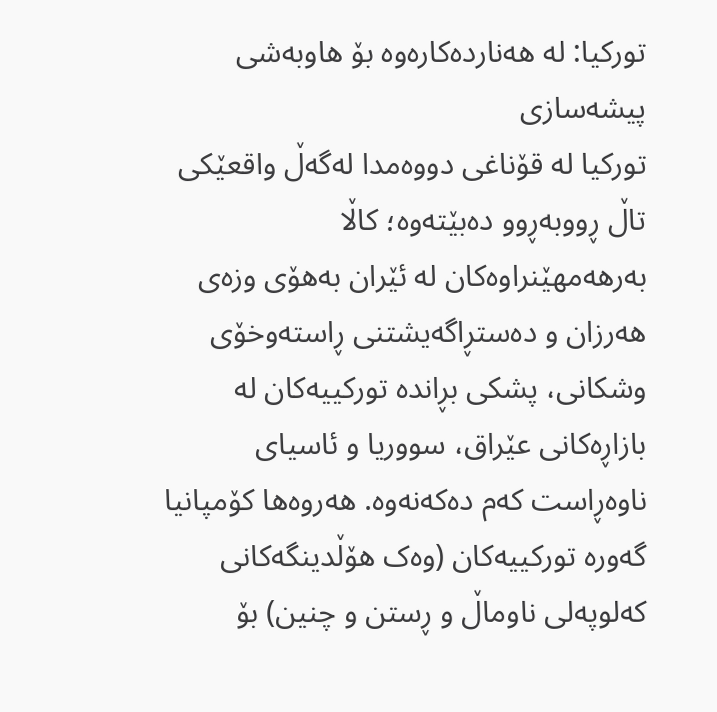تورکیا: لە هەناردەکارەوە بۆ هاوبەشی پیشەسازی
تورکیا لە قۆناغی دووەمدا لەگەڵ واقعێکی تاڵ ڕووبەڕوو دەبێتەوە؛ کاڵا بەرهەمهێنراوەکان لە ئێران بەهۆی وزەی هەرزان و دەستڕاگەیشتنی ڕاستەوخۆی وشکانی، پشکی بڕاندە تورکییەکان لە بازاڕەکانی عێراق، سووریا و ئاسیای ناوەڕاست کەم دەکەنەوە. هەروەها کۆمپانیا گەورە تورکییەکان (وەک هۆڵدینگەکانی کەلوپەلی ناوماڵ و ڕستن و چنین) بۆ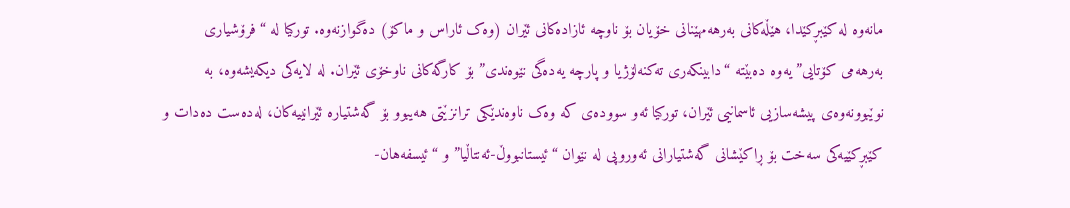مانەوە لە کێبڕکێدا، هێڵەکانی بەرهەمهێنانی خۆیان بۆ ناوچە ئازادەکانی ئێران (وەک ئاراس و ماکۆ) دەگوازنەوە. تورکیا لە “فرۆشیاری بەرهەمی کۆتایی”یەوە دەبێتە “دابینکەری تەکنەلۆژیا و پارچە یەدەگی نێوەندی” بۆ کارگەکانی ناوخۆی ئێران. لە لایەکی دیکەیشەوە، بە نوێبوونەوەی پیشەسازیی ئاسمانیی ئێران، تورکیا ئەو سوودەی کە وەک ناوەندێکی ترانزێتی هەیبوو بۆ گەشتیارە ئێرانییەکان، لەدەست دەدات و کێبڕکێیەکی سەخت بۆ ڕاکێشانی گەشتیارانی ئەوروپی لە نێوان “ئیستانبووڵ-ئەنتاڵیا” و “ئیسفەهان-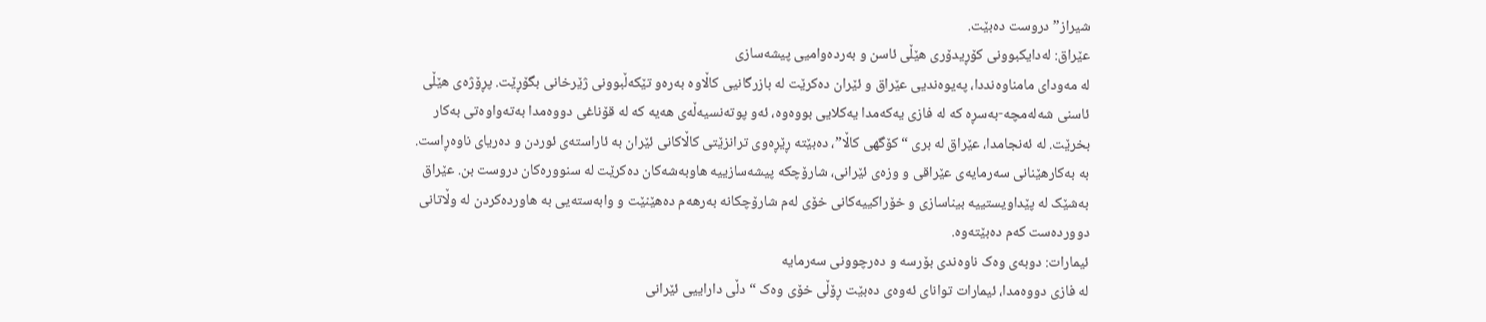شیراز” دروست دەبێت.
عێراق: لەدایکبوونی کۆڕیدۆری هێڵی ئاسن و بەردەوامیی پیشەسازی
لە مەودای مامناوەنددا، پەیوەندیی عێراق و ئێران دەکرێت لە بازرگانیی کاڵاوە بەرەو تێکەڵبوونی ژێرخانی بگۆڕێت. پڕۆژەی هێڵی ئاسنی شەلەمچە-بەسڕە کە لە فازی یەکەمدا یەکلایی بووەوە، ئەو پوتەنسیەڵەی هەیە کە لە قۆناغی دووەمدا بەتەواوەتی بەکار بخرێت. لە ئەنجامدا، عێراق لە بری “کۆگهی کاڵا”، دەبێتە ڕێڕەوی ترانزێتی کاڵاکانی ئێران بە ئاراستەی ئوردن و دەریای ناوەڕاست.
بە بەکارهێنانی سەرمایەی عێراقی و وزەی ئێرانی، شارۆچکە پیشەسازییە هاوبەشەکان دەکرێت لە سنوورەکان دروست بن. عێراق بەشێک لە پێداویستییە بیناسازی و خۆراکییەکانی خۆی لەم شارۆچکانە بەرهەم دەهێنێت و وابەستەیی بە هاوردەکردن لە وڵاتانی دووردەست کەم دەبێتەوە.
ئیمارات: دوبەی وەک ناوەندی بۆرسە و دەرچوونی سەرمایە
لە فازی دووەمدا، ئیمارات توانای ئەوەی دەبێت ڕۆڵی خۆی وەک “دڵی داراییی ئێرانی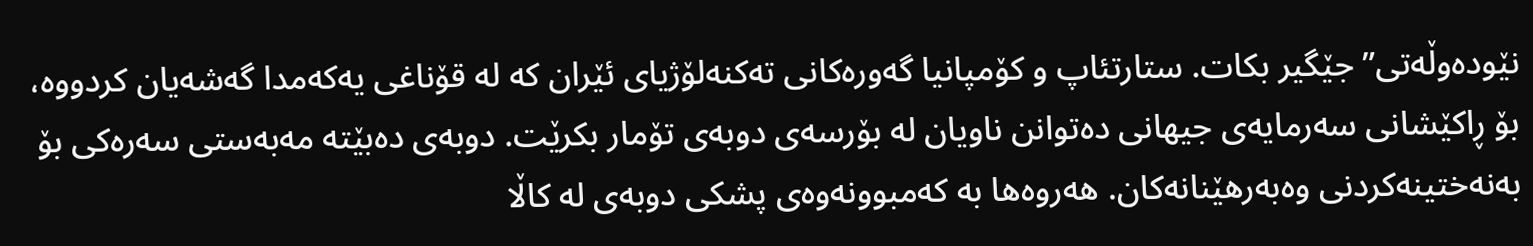نێودەوڵەتی” جێگیر بکات. ستارتئاپ و کۆمپانیا گەورەکانی تەکنەلۆژیای ئێران کە لە قۆناغی یەکەمدا گەشەیان کردووە، بۆ ڕاکێشانی سەرمایەی جیهانی دەتوانن ناویان لە بۆرسەی دوبەی تۆمار بکرێت. دوبەی دەبێتە مەبەستی سەرەکی بۆ بەنەختینەکردنی وەبەرهێنانەکان. هەروەها بە کەمبوونەوەی پشکی دوبەی لە کاڵا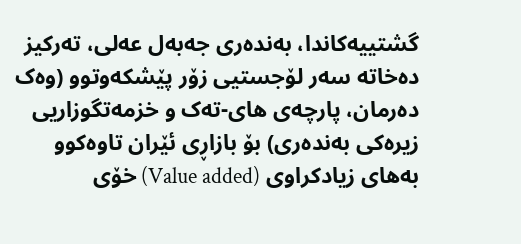گشتییەکاندا، بەندەری جەبەل عەلی، تەرکیز دەخاتە سەر لۆجستیی زۆر پێشکەوتوو (وەک دەرمان، پارچەی های-تەک و خزمەتگوزاریی زیرەکی بەندەری) بۆ بازاڕی ئێران تاوەکوو بەهای زیادکراوی (Value added) خۆی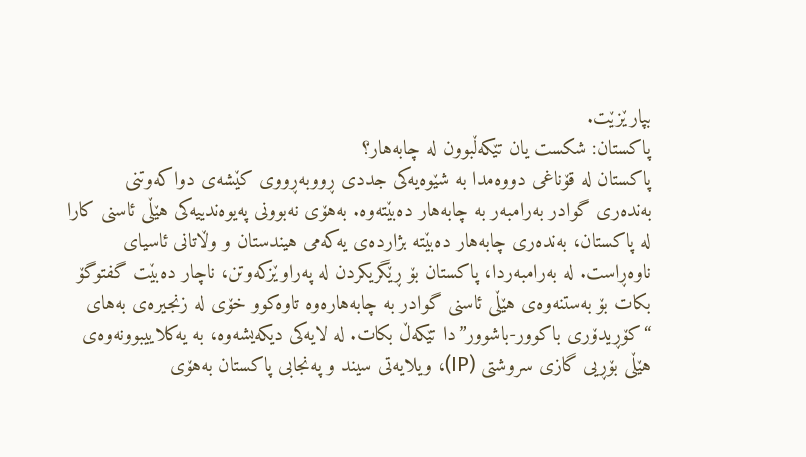بپارێزێت.
پاکستان: شکست یان تێکەڵبوون لە چابەهار؟
پاکستان لە قۆناغی دووەمدا بە شێوەیەکی جددی ڕووبەڕووی کێشەی دواکەوتنی بەندەری گوادر بەرامبەر بە چابەهار دەبێتەوە. بەهۆی نەبوونی پەیوەندییەکی هێڵی ئاسنی کارا لە پاکستان، بەندەری چابەهار دەبێتە بژاردەی یەکەمی هیندستان و وڵاتانی ئاسیای ناوەڕاست. لە بەرامبەردا، پاکستان بۆ ڕێگریکردن لە پەراوێزکەوتن، ناچار دەبێت گفتوگۆ بکات بۆ بەستنەوەی هێڵی ئاسنی گوادر بە چابەهارەوە تاوەکوو خۆی لە زنجیرەی بەهای “کۆڕیدۆری باکوور-باشوور”دا تێکەڵ بکات. لە لایەکی دیکەیشەوە، بە یەکلاییبوونەوەی هێڵی بۆڕیی گازی سروشتی (IP)، ویلایەتی سیند و پەنجابی پاکستان بەهۆی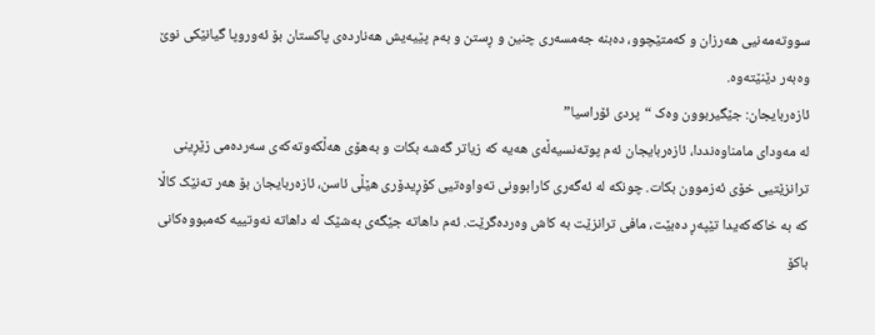سووتەمەنیی هەرزان و کەمتێچوو، دەبنە جەمسەری چنین و ڕستن و بەم پێیەیش هەناردەی پاکستان بۆ ئەوروپا گیانێکی نوێ وەبەر دێنێتەوە.
ئازەربایجان: جێگیربوون وەک “پردی ئۆراسیا”
لە مەودای مامناوەنددا، ئازەربایجان ئەم پوتەنسیەڵەی هەیە کە زیاتر گەشە بکات و بەهۆی هەڵکەوتەکەی سەردەمی زێڕینی ترانزێتیی خۆی ئەزموون بکات. چونکە لە ئەگەری کارابوونی تەواوەتیی کۆڕیدۆری هێڵی ئاسن، ئازەربایجان بۆ هەر تەنێک کاڵا کە بە خاکەکەیدا تێپەڕ دەبێت، مافی ترانزێت بە کاش وەردەگرێت. ئەم داهاتە جێگەی بەشێک لە داهاتە نەوتییە کەمبووەکانی باکۆ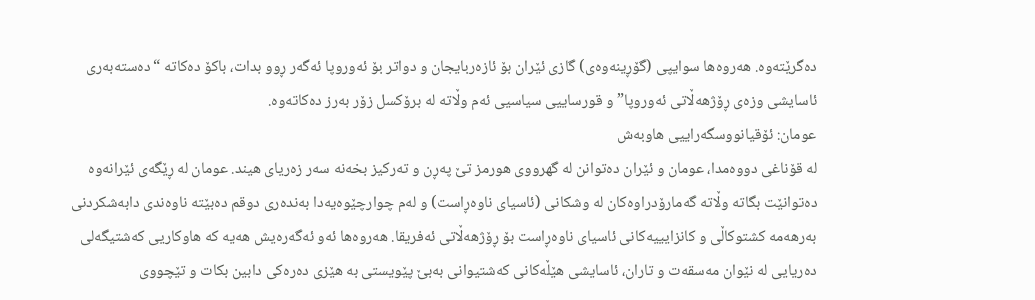دەگرێتەوە. هەروەها سوایپی (گۆڕینەوەی) گازی ئێران بۆ ئازەربایجان و دواتر بۆ ئەوروپا ئەگەر ڕوو بدات، باکۆ دەکاتە “دەستەبەری ئاسایشی وزەی ڕۆژهەڵاتی ئەوروپا” و قورساییی سیاسیی ئەم وڵاتە لە برۆکسل زۆر بەرز دەکاتەوە.
عومان: ئۆقیانووسگەراییی هاوبەش
لە قۆناغی دووەمدا، عومان و ئێران دەتوانن لە گهرووی هورمز تێ پەڕن و تەرکیز بخەنە سەر زەریای هیند. عومان لە ڕێگەی ئێرانەوە دەتوانێت بگاتە وڵاتە گەمارۆدراوەکان لە وشکانی (ئاسیای ناوەڕاست) و لەم چوارچێوەیەدا بەندەری دوقم دەبێتە ناوەندی دابەشکردنی بەرهەمە کشتوکاڵی و کانزایییەکانی ئاسیای ناوەڕاست بۆ ڕۆژهەڵاتی ئەفریقا. هەروەها ئەو ئەگەرەیش هەیە کە هاوکاریی کەشتیگەلی دەریایی لە نێوان مەسقەت و تاران، ئاسایشی هێڵەکانی کەشتیوانی بەبێ پێویستی بە هێزی دەرەکی دابین بکات و تێچووی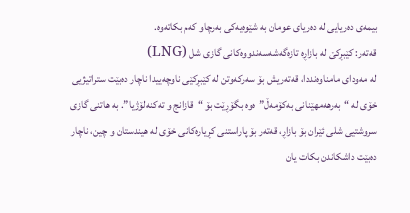بیمەی دەریایی لە دەریای عومان بە شێوەیەکی بەرچاو کەم بکاتەوە.
قەتەر: کێبڕکێ لە بازاڕە تازەگەشەسەندووەکانی گازی شل (LNG)
لە مەودای مامناوەنددا، قەتەریش بۆ سەرکەوتن لە کێبڕکێی ناوچەییدا ناچار دەبێت ستراتیژیی خۆی لە “بەرهەمهێنانی بەکۆمەڵ”ەوە بگۆڕێت بۆ “قازانج و تەکنەلۆژیا”. بە هاتنی گازی سروشتیی شلی ئێران بۆ بازاڕ، قەتەر بۆ پاراستنی کڕیارەکانی خۆی لە هیندستان و چین، ناچار دەبێت داشکاندن بکات یان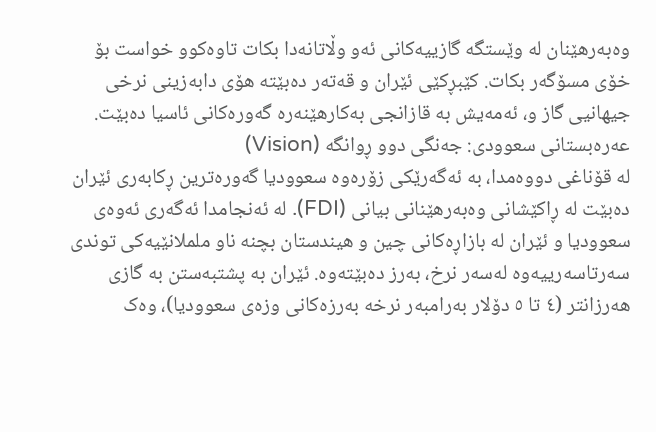وەبەرهێنان لە وێستگە گازییەکانی ئەو وڵاتانەدا بکات تاوەکوو خواست بۆ خۆی مسۆگەر بکات. کێبڕکێی ئێران و قەتەر دەبێتە هۆی دابەزینی نرخی جیهانیی گاز و، ئەمەیش بە قازانجی بەکارهێنەرە گەورەکانی ئاسیا دەبێت.
عەرەبستانی سعوودی: جەنگی دوو ڕوانگە (Vision)
لە قۆناغی دووەمدا، بە ئەگەرێکی زۆرەوە سعوودیا گەورەترین ڕکابەری ئێران دەبێت لە ڕاکێشانی وەبەرهێنانی بیانی (FDI). لە ئەنجامدا ئەگەری ئەوەی سعوودیا و ئێران لە بازاڕەکانی چین و هیندستان بچنە ناو ململانێیەکی توندی سەرتاسەرییەوە لەسەر نرخ، بەرز دەبێتەوە. ئێران بە پشتبەستن بە گازی هەرزانتر (٤ تا ٥ دۆلار بەرامبەر نرخە بەرزەکانی وزەی سعوودیا)، وەک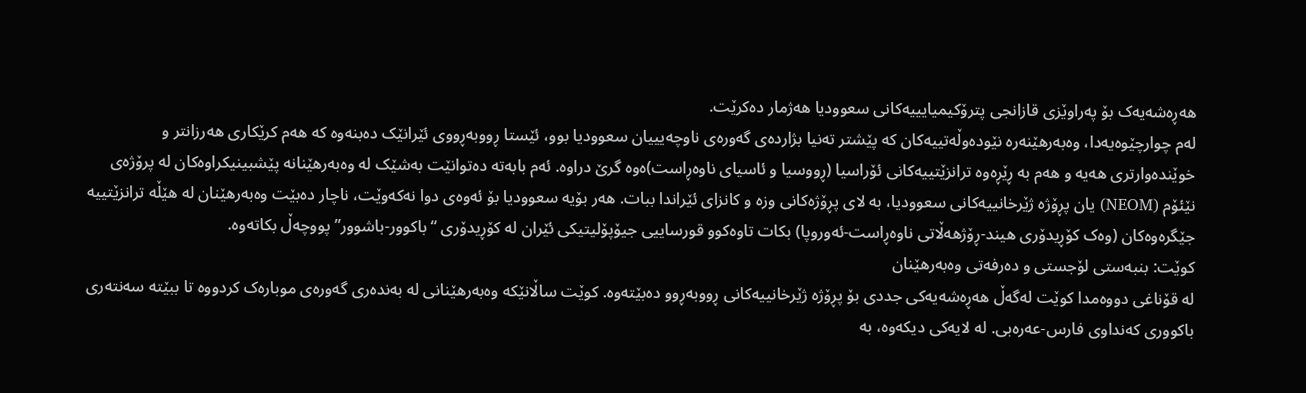هەڕەشەیەک بۆ پەراوێزی قازانجی پترۆکیمیایییەکانی سعوودیا هەژمار دەکرێت.
لەم چوارچێوەیەدا، وەبەرهێنەرە نێودەوڵەتییەکان کە پێشتر تەنیا بژاردەی گەورەی ناوچەیییان سعوودیا بوو، ئێستا ڕووبەڕووی ئێرانێک دەبنەوە کە هەم کرێکاری هەرزانتر و خوێندەوارتری هەیە و هەم بە ڕێڕەوە ترانزێتییەکانی ئۆراسیا (ڕووسیا و ئاسیای ناوەڕاست)ەوە گرێ دراوە. ئەم بابەتە دەتوانێت بەشێک لە وەبەرهێنانە پێشبینیکراوەکان لە پرۆژەی نێئۆم (NEOM) یان پڕۆژە ژێرخانییەکانی سعوودیا، بە لای پڕۆژەکانی وزە و کانزای ئێراندا ببات. هەر بۆیە سعوودیا بۆ ئەوەی دوا نەکەوێت، ناچار دەبێت وەبەرهێنان لە هێڵە ترانزێتییە جێگرەوەکان (وەک کۆڕیدۆری هیند-ڕۆژهەڵاتی ناوەڕاست-ئەوروپا) بکات تاوەکوو قورساییی جیۆپۆلیتیکی ئێران لە کۆڕیدۆری “باکوور-باشوور” پووچەڵ بکاتەوە.
کوێت: بنبەستی لۆجستی و دەرفەتی وەبەرهێنان
لە قۆناغی دووەمدا کوێت لەگەڵ هەڕەشەیەکی جددی بۆ پڕۆژە ژێرخانییەکانی ڕووبەڕوو دەبێتەوە. کوێت ساڵانێکە وەبەرهێنانی لە بەندەری گەورەی موبارەک کردووە تا ببێتە سەنتەری باکووری کەنداوی فارس-عەرەبی. لە لایەکی دیکەوە، بە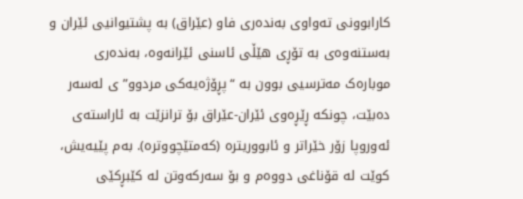کارابوونی تەواوی بەندەری فاو (عێراق) بە پشتیوانیی ئێران و بەستنەوەی بە تۆڕی هێڵی ئاسنی ئێرانەوە، بەندەری موبارەک مەترسیی بوون بە “پڕۆژەیەکی مردوو”ی لەسەر دەبێت، چونکە ڕێڕەوی ئێران-عێراق بۆ ترانزێت بە ئاراستەی ئەوروپا زۆر خێراتر و ئابووریترە (کەمتێچووترە). بەم پێیەیش، کوێت لە قۆناغی دووەم و بۆ سەرکەوتن لە کێبڕکێی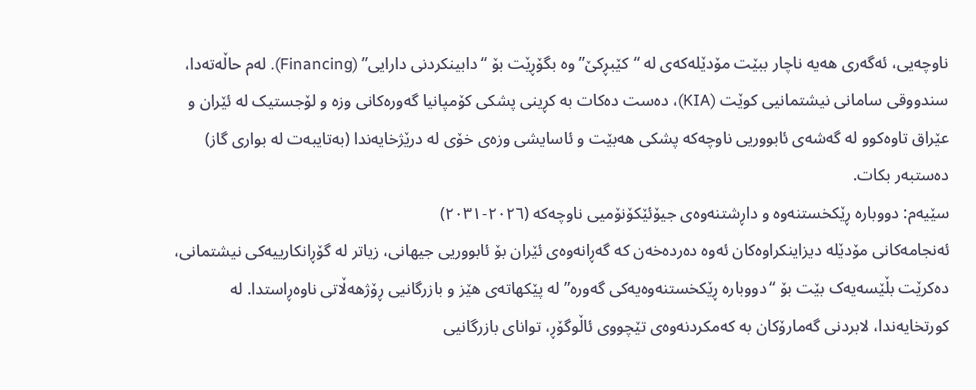ناوچەیی، ئەگەری هەیە ناچار ببێت مۆدێلەکەی لە “کێبڕکێ”وە بگۆڕێت بۆ “دابینکردنی دارایی” (Financing). لەم حاڵەتەدا، سندووقی سامانی نیشتمانیی کوێت (KIA)، دەست دەکات بە کڕینی پشکی کۆمپانیا گەورەکانی وزە و لۆجستیک لە ئێران و عێراق تاوەکوو لە گەشەی ئابووریی ناوچەکە پشکی هەبێت و ئاسایشی وزەی خۆی لە درێژخایەندا (بەتایبەت لە بواری گاز) دەستبەر بکات.
سێیەم: دووبارە ڕێکخستنەوە و داڕشتنەوەی جیۆئێکۆنۆمیی ناوچەکە (٢٠٢٦-٢٠٣١)
ئەنجامەکانی مۆدێلە دیزاینکراوەکان ئەوە دەردەخەن کە گەڕانەوەی ئێران بۆ ئابووریی جیهانی، زیاتر لە گۆڕانکارییەکی نیشتمانی، دەکرێت بڵێسەیەک بێت بۆ “دووبارە ڕێکخستنەوەیەکی گەورە” لە پێکهاتەی هێز و بازرگانیی ڕۆژهەڵاتی ناوەڕاستدا. لە کورتخایەندا، لابردنی گەمارۆکان بە کەمکردنەوەی تێچووی ئاڵوگۆڕ، توانای بازرگانیی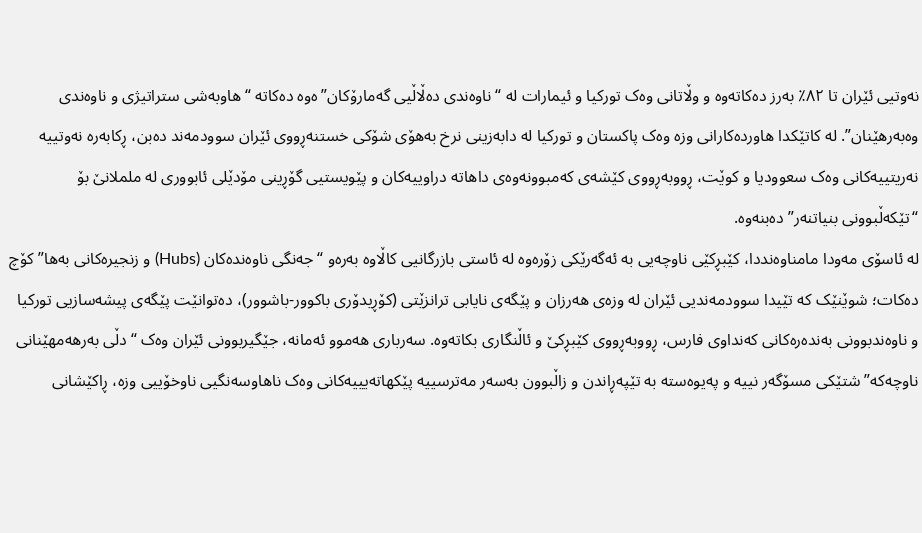نەوتیی ئێران تا ٨٢٪ بەرز دەکاتەوە و وڵاتانی وەک تورکیا و ئیمارات لە “ناوەندی دەڵاڵیی گەمارۆکان”ەوە دەکاتە “هاوبەشی ستراتیژی و ناوەندی وەبەرهێنان”. لە کاتێکدا هاوردەکارانی وزە وەک پاکستان و تورکیا لە دابەزینی نرخ بەهۆی شۆکی خستنەڕووی ئێران سوودمەند دەبن، ڕکابەرە نەوتییە نەریتییەکانی وەک سعوودیا و کوێت، ڕووبەڕووی کێشەی کەمبوونەوەی داهاتە دراوییەکان و پێویستیی گۆڕینی مۆدێلی ئابووری لە ململانێ بۆ “تێکەڵبوونی بنیاتنەر” دەبنەوە.
لە ئاسۆی مەودا مامناوەنددا، کێبڕکێی ناوچەیی بە ئەگەرێکی زۆرەوە لە ئاستی بازرگانیی کاڵاوە بەرەو “جەنگی ناوەندەکان (Hubs) و زنجیرەکانی بەها” کۆچ دەکات؛ شوێنێک کە تێیدا سوودمەندیی ئێران لە وزەی هەرزان و پێگەی نایابی ترانزێتی (کۆڕیدۆری باکوور-باشوور)، دەتوانێت پێگەی پیشەسازیی تورکیا و ناوەندبوونی بەندەرەکانی کەنداوی فارس، ڕووبەڕووی کێبڕکێ و ئاڵنگاری بکاتەوە. سەرباری هەموو ئەمانە، جێگیربوونی ئێران وەک “دڵی بەرهەمهێنانی ناوچەکە” شتێکی مسۆگەر نییە و پەیوەستە بە تێپەڕاندن و زاڵبوون بەسەر مەترسییە پێکهاتەیییەکانی وەک ناهاوسەنگیی ناوخۆییی وزە، ڕاکێشانی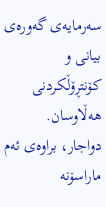سەرمایەی گەورەی بیانی و کۆنتڕۆڵکردنی هەڵاوسان. دواجار، براوەی ئەم ماراسۆنە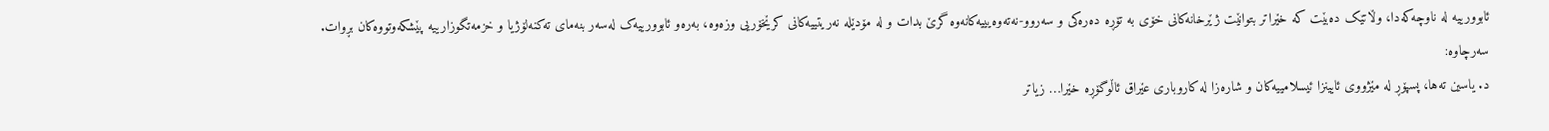ئابوورییە لە ناوچەکەدا، وڵاتێک دەبێت کە خێراتر بتوانێت ژێرخانەکانی خۆی بە تۆڕە دەرەکی و سەروو-نەتەوەیییەکانەوە گرێ بدات و لە مۆدێلە نەریتییەکانی کرێخۆریی وزەوە، بەرەو ئابوورییەک لەسەر بنەمای تەکنەلۆژیا و خزمەتگوزارییە پێشکەوتووەکان بڕوات.
سەرچاوە:
د. یاسین تەها، پسپۆڕ لە مێژووی ئایینزا ئیسلامییەکان و شارەزا لە کاروباری عێراق ئاڵوگۆڕە خێرا… زیاتر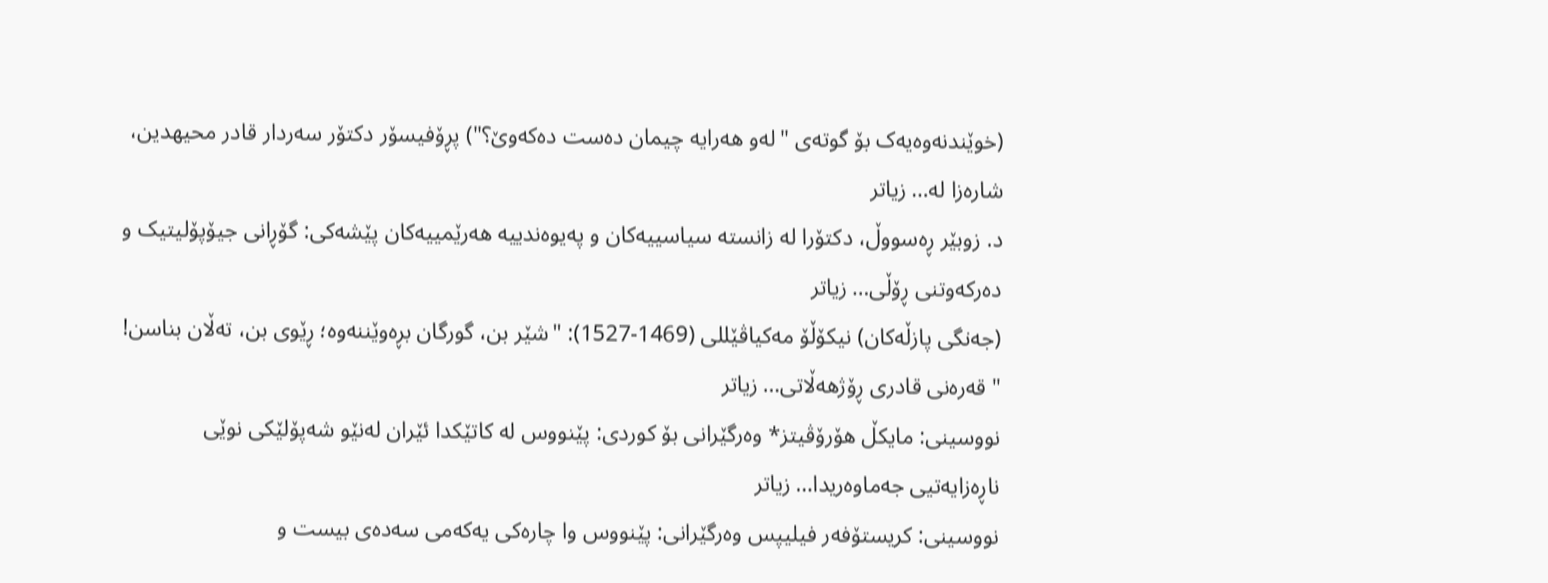(خوێندنەوەیەک بۆ گوتەى "لەو هەرایە چیمان دەست دەکەوێ؟") پڕۆفیسۆر دکتۆر سەردار قادر محیهدین، شارەزا لە… زیاتر
د. زوبێر ڕەسووڵ، دکتۆرا لە زانستە سیاسییەکان و پەیوەندییە هەرێمییەکان پێشەکی: گۆڕانی جیۆپۆلیتیک و دەرکەوتنی ڕۆڵی… زیاتر
(جەنگی پازڵەکان) نیکۆڵۆ مەکیاڤێللی (1469-1527): "شێر بن، گورگان بڕەوێننەوە؛ ڕێوی بن، تەڵان بناسن! " قەرەنی قادری ڕۆژهەڵاتی… زیاتر
نووسینی: مایكڵ هۆرۆڤیتز* وەرگێرانی بۆ کوردی: پێنووس لە کاتێکدا ئێران لەنێو شەپۆلێکی نوێی ناڕەزایەتیی جەماوەریدا… زیاتر
نووسینی: کریستۆفەر فیلیپس وەرگێرانی: پێنووس وا چارەکی یەکەمی سەدەی بیست و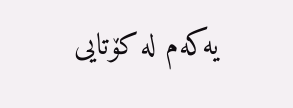یەکەم لە کۆتایی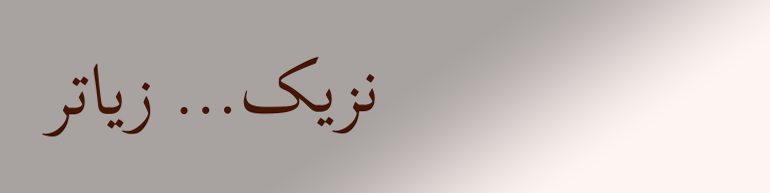نزیک… زیاتر